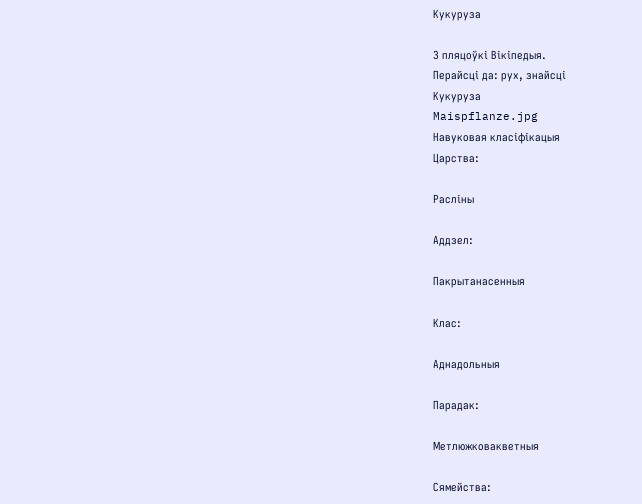Кукуруза

З пляцоўкі Вікіпедыя.
Перайсці да: рух, знайсці
Кукуруза
Maispflanze.jpg
Навуковая класіфікацыя
Царства:

Расліны

Аддзел:

Пакрытанасенныя

Клас:

Аднадольныя

Парадак:

Метлюжковакветныя

Сямейства: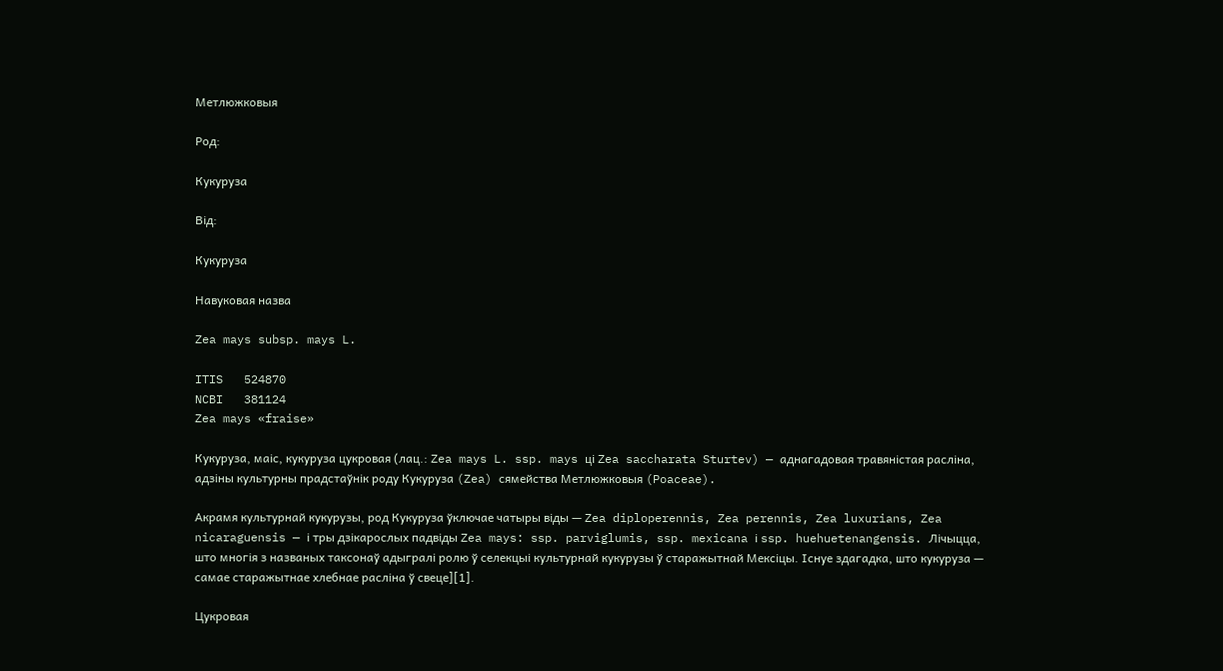Метлюжковыя

Род:

Кукуруза

Від:

Кукуруза

Навуковая назва

Zea mays subsp. mays L.

ITIS   524870
NCBI   381124
Zea mays «fraise»

Кукуруза, маіс, кукуруза цукровая (лац.: Zea mays L. ssp. mays ці Zea saccharata Sturtev) — аднагадовая травяністая расліна, адзіны культурны прадстаўнік роду Кукуруза (Zea) сямейства Метлюжковыя (Poaceae).

Акрамя культурнай кукурузы, род Кукуруза ўключае чатыры віды — Zea diploperennis, Zea perennis, Zea luxurians, Zea nicaraguensis — і тры дзікарослых падвіды Zea mays: ssp. parviglumis, ssp. mexicana і ssp. huehuetenangensis. Лічыцца, што многія з названых таксонаў адыгралі ролю ў селекцыі культурнай кукурузы ў старажытнай Мексіцы. Існуе здагадка, што кукуруза — самае старажытнае хлебнае расліна ў свеце][1].

Цукровая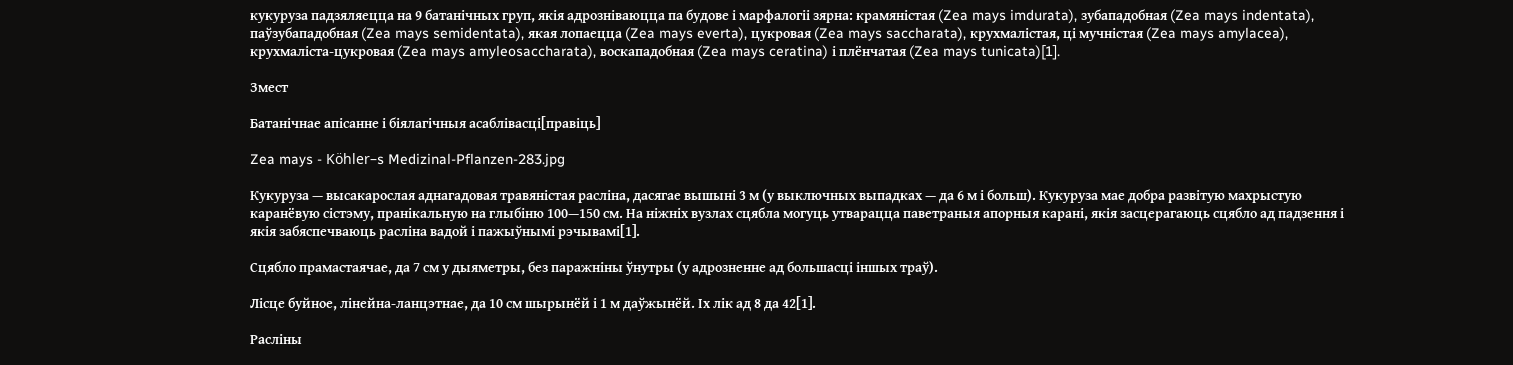кукуруза падзяляецца на 9 батанічных груп, якія адрозніваюцца па будове і марфалогіі зярна: крамяністая (Zea mays imdurata), зубападобная (Zea mays indentata), паўзубападобная (Zea mays semidentata), якая лопаецца (Zea mays everta), цукровая (Zea mays saccharata), крухмалістая, ці мучністая (Zea mays amylacea), крухмаліста-цукровая (Zea mays amyleosaccharata), воскападобная (Zea mays ceratina) і плёнчатая (Zea mays tunicata)[1].

Змест

Батанічнае апісанне і біялагічныя асаблівасці[правіць]

Zea mays - Köhler–s Medizinal-Pflanzen-283.jpg

Кукуруза — высакарослая аднагадовая травяністая расліна, дасягае вышыні 3 м (у выключных выпадках — да 6 м і больш). Кукуруза мае добра развітую махрыстую каранёвую сістэму, пранікальную на глыбіню 100—150 см. На ніжніх вузлах сцябла могуць утварацца паветраныя апорныя карані, якія засцерагаюць сцябло ад падзення і якія забяспечваюць расліна вадой і пажыўнымі рэчывамі[1].

Сцябло прамастаячае, да 7 см у дыяметры, без паражніны ўнутры (у адрозненне ад большасці іншых траў).

Лісце буйное, лінейна-ланцэтнае, да 10 см шырынёй і 1 м даўжынёй. Іх лік ад 8 да 42[1].

Расліны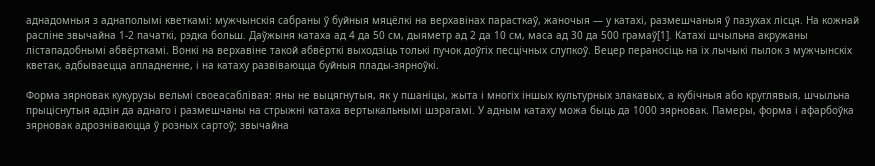аднадомныя з аднаполымі кветкамі: мужчынскія сабраны ў буйныя мяцёлкі на верхавінах парасткаў, жаночыя — у катахі, размешчаныя ў пазухах лісця. На кожнай расліне звычайна 1-2 пачаткі, рэдка больш. Даўжыня катаха ад 4 да 50 см, дыяметр ад 2 да 10 см, маса ад 30 да 500 грамаў[1]. Катахі шчыльна акружаны лістападобнымі абвёрткамі. Вонкі на верхавіне такой абвёрткі выходзіць толькі пучок доўгіх песцічных слупкоў. Вецер пераносіць на іх лычыкі пылок з мужчынскіх кветак, адбываецца апладненне, і на катаху развіваюцца буйныя плады-зярноўкі.

Форма зярновак кукурузы вельмі своеасаблівая: яны не выцягнутыя, як у пшаніцы, жыта і многіх іншых культурных злакавых, а кубічныя або круглявыя, шчыльна прыціснутыя адзін да аднаго і размешчаны на стрыжні катаха вертыкальнымі шэрагамі. У адным катаху можа быць да 1000 зярновак. Памеры, форма і афарбоўка зярновак адрозніваюцца ў розных сартоў; звычайна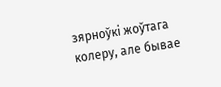зярноўкі жоўтага колеру, але бывае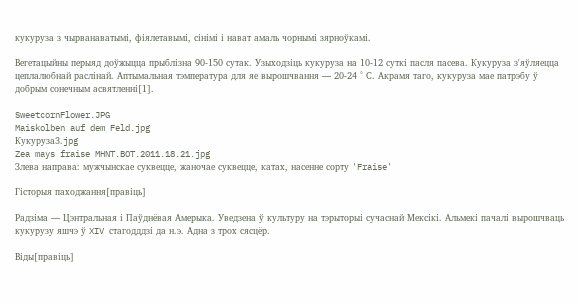кукуруза з чырванаватымі, фіялетавымі, сінімі і нават амаль чорнымі зярноўкамі.

Вегетацыйны перыяд доўжыцца прыблізна 90-150 сутак. Узыходзіць кукуруза на 10-12 суткі пасля пасева. Кукуруза з'яўляецца цеплалюбнай раслінай. Аптымальная тэмпература для яе вырошчвання — 20-24 ° С. Акрамя таго, кукуруза мае патрэбу ў добрым сонечным асвятленні[1].

SweetcornFlower.JPG
Maiskolben auf dem Feld.jpg
Кукуруза3.jpg
Zea mays fraise MHNT.BOT.2011.18.21.jpg
Злева направа: мужчынскае суквецце, жаночае суквецце, катах, насенне сорту 'Fraise'

Гісторыя паходжання[правіць]

Радзіма — Цэнтральная і Паўднёвая Амерыка. Уведзена ў культуру на тэрыторыі сучаснай Мексікі. Альмекі пачалі вырошчваць кукурузу яшчэ ў XIV стагодддзі да н.э. Адна з трох сясцёр.

Віды[правіць]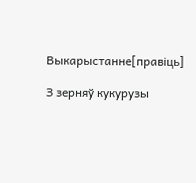Выкарыстанне[правіць]

З зерняў кукурузы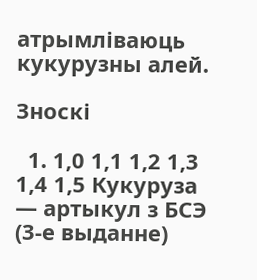атрымліваюць кукурузны алей.

Зноскі

  1. 1,0 1,1 1,2 1,3 1,4 1,5 Кукуруза — артыкул з БСЭ (3-е выданне)